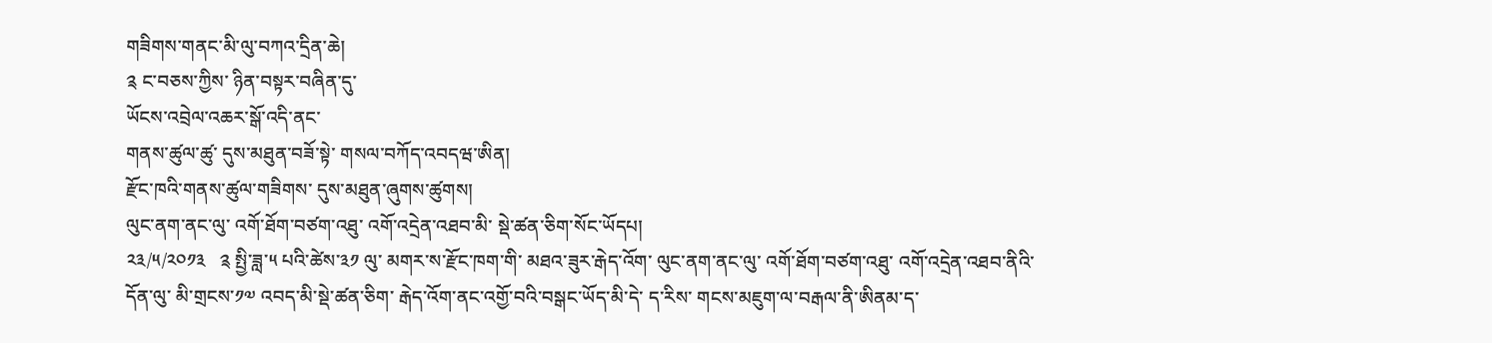གཟིགས་གནང་མི་ལུ་བཀའ་དྲིན་ཆེ།
༉ ང་བཅས་ཀྱིས་ ཉིན་བསྟར་བཞིན་དུ་
ཡོངས་འབྲེལ་འཆར་སྒོ་འདི་ནང་
གནས་ཚུལ་ཚུ་ དུས་མཐུན་བཟོ་སྟེ་ གསལ་བཀོད་འབདཝ་ཨིན།
རྫོང་ཁའི་གནས་ཚུལ་གཟིགས་ དུས་མཐུན་ཞུགས་ཚུགས།
ལུང་ནག་ནང་ལུ་ འགོ་ཐོག་བཙག་འཐུ་ འགོ་འདྲེན་འཐབ་མི་ སྡེ་ཚན་ཅིག་སོང་ཡོདཔ།
༢༣/༥/༢༠༡༣   ༉ སྤྱི་ཟླ་༥ པའི་ཚེས་༣༡ ལུ་ མགར་ས་རྫོང་ཁག་གི་ མཐའ་ཟུར་རྒེད་འོག་ ལུང་ནག་ནང་ལུ་ འགོ་ཐོག་བཙག་འཐུ་ འགོ་འདྲེན་འཐབ་ནིའི་དོན་ལུ་ མི་གྲངས་༡༧ འབད་མི་སྡེ་ཚན་ཅིག་ རྒེད་འོག་ནང་འགྱོ་བའི་བསྒང་ཡོད་མི་དེ་ ད་རིས་ གངས་མཇུག་ལ་བརྒལ་ནི་ཨིནམ་ད་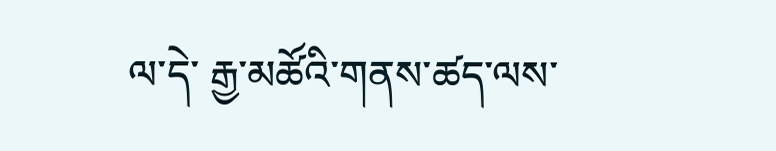ལ་དེ་ རྒྱ་མཚོའི་གནས་ཚད་ལས་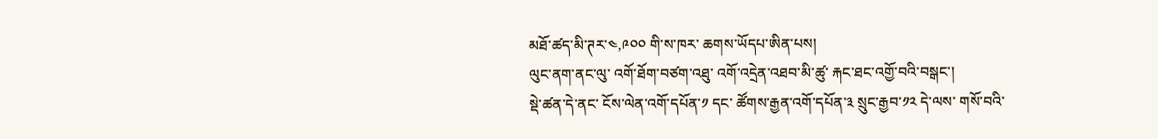མཐོ་ཚད་མི་ཊར་༤,༩༠༠ གི་ས་ཁར་ ཆགས་ཡོདཔ་ཨིན་པས།
ལུང་ནག་ནང་ལུ་ འགོ་ཐོག་བཙག་འཐུ་ འགོ་འདྲེན་འཐབ་མི་ཚུ་ རྐང་ཐང་འགྱོ་བའི་བསྒང་།
སྡེ་ཚན་དེ་ནང་ ངོས་ལེན་འགོ་དཔོན་༡ དང་ ཚོགས་རྒྱན་འགོ་དཔོན་༣ སྲུང་རྒྱབ་༡༢ དེ་ལས་ གསོ་བའི་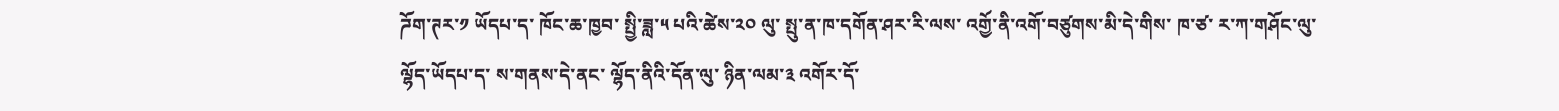ཌོག་ཊར་༡ ཡོདཔ་ད་ ཁོང་ཆ་ཁྱབ་ སྤྱི་ཟླ་༥ པའི་ཚེས་༢༠ ལུ་ སྤུ་ན་ཁ་དགོན་ཤར་རི་ལས་ འགྱོ་ནི་འགོ་བཙུགས་མི་དེ་གིས་ ཁ་ཙ་ ར་ཀ་གཤོང་ལུ་ ལྷོད་ཡོདཔ་ད་ ས་གནས་དེ་ནང་ ལྷོད་ནིའི་དོན་ལུ་ ཉིན་ལམ་༣ འགོར་དོ་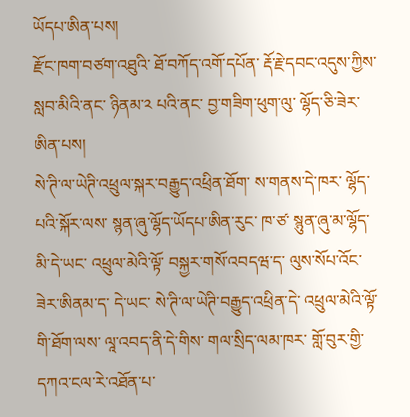ཡོདཔ་ཨིན་པས།
རྫོང་ཁག་བཙག་འཐུའི་ ཐོ་བཀོད་འགོ་དཔོན་ རྡོ་རྗེ་དབང་འདུས་ཀྱིས་ སླབ་མིའི་ནང་ ཉིནམ་༢ པའི་ནང་ བྱ་གཟིག་ཕུག་ལུ་ ལྷོད་ཅི་ཟེར་ཨིན་པས།
སེ་ཊི་ལ་ཡེཊི་འཕྲུལ་སྐར་བརྒྱུད་འཕྲིན་ཐོག་ ས་གནས་དེ་ཁར་ ལྷོད་པའི་སྐོར་ལས་ སྙན་ཞུ་ལྷོད་ཡོདཔ་ཨིན་རུང་ ཁ་ཙ་ སྙུན་ཞུ་མ་ལྷོད་མི་དེ་ཡང་ འཕྲུལ་མེའི་ལྟོ་ བསྐྱར་གསོ་འབདཝ་ད་ ལུས་སོཔ་འོང་ཟེར་ཨིནམ་ད་ དེ་ཡང་ སེ་ཊི་ལ་ཡེཊི་བརྒྱུད་འཕྲིན་དེ་ འཕྲུལ་མེའི་ལྟོ་གི་ཐོག་ལས་ ལཱ་འབད་ནི་དེ་གིས་ གལ་སྲིད་ལམ་ཁར་ གློ་བུར་གྱི་དཀའ་ངལ་རེ་འཐོན་པ་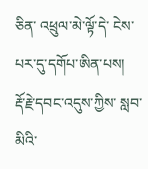ཅིན་ འཕྲུལ་མེ་ལྟོ་དེ་ ངེས་པར་དུ་དགོཔ་ཨིན་པས།
རྡོ་རྗེ་དབང་འདུས་ཀྱིས་ སླབ་མིའི་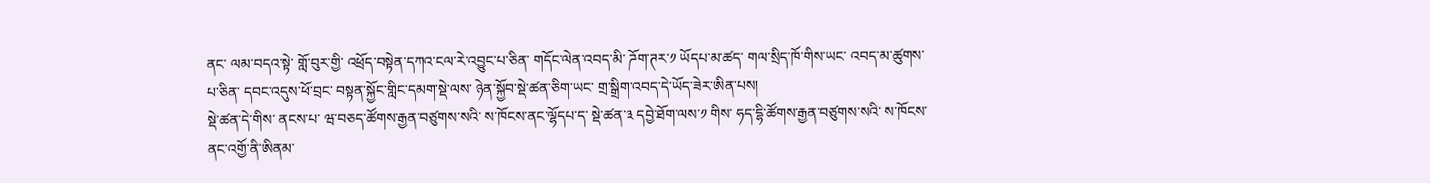ནང་ ལམ་བདའ་སྟེ་ གློ་བུར་གྱི་ འཕྲོད་བསྟེན་དཀའ་ངལ་རེ་འབྱུང་པ་ཅིན་ གདོང་ལེན་འབད་མི་ ཌོག་ཊར་༡ ཡོདཔ་མ་ཚད་ གལ་སྲིད་ཁོ་གིས་ཡང་ འབད་མ་ཚུགས་པ་ཅིན་ དབང་འདུས་ཕོ་བྲང་ བསྟན་སྐྱོང་གླིང་དམག་སྡེ་ལས་ ཉེན་སྐྱོབ་སྡེ་ཚན་ཅིག་ཡང་ གྲ་སྒྲིག་འབད་དེ་ཡོད་ཟེར་ཨིན་པས།
སྡེ་ཚན་དེ་གིས་ ནངས་པ་ ཝ་བཅད་ཚོགས་རྒྱན་བཙུགས་སའི་ ས་ཁོངས་ནང་ལྷོདཔ་ད་ སྡེ་ཚན་༣ དབྱེ་ཐོག་ལས་༡ གིས་ ཧད་དྷི་ཚོགས་རྒྱན་བཙུགས་སའི་ ས་ཁོངས་ནང་འགྱོ་ནི་ཨིནམ་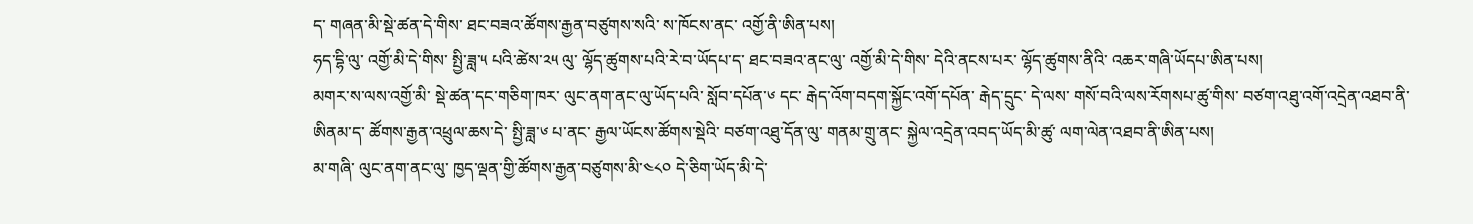ད་ གཞན་མི་སྡེ་ཚན་དེ་གིས་ ཐང་བཟའ་ཚོགས་རྒྱན་བཙུགས་སའི་ ས་ཁོངས་ནང་ འགྱོ་ནི་ཨིན་པས།
ཧད་དྷི་ལུ་ འགྱོ་མི་དེ་གིས་ སྤྱི་ཟླ་༥ པའི་ཚེས་༢༥ ལུ་ ལྷོད་ཚུགས་པའི་རེ་བ་ཡོདཔ་ད་ ཐང་བཟའ་ནང་ལུ་ འགྱོ་མི་དེ་གིས་ དེའི་ནངས་པར་ ལྷོད་ཚུགས་ནིའི་ འཆར་གཞི་ཡོདཔ་ཨིན་པས།
མགར་ས་ལས་འགྱོ་མི་ སྡེ་ཚན་དང་གཅིག་ཁར་ ལུང་ནག་ནང་ལུ་ཡོད་པའི་ སློབ་དཔོན་༦ དང་ རྒེད་འོག་བདག་སྐྱོང་འགོ་དཔོན་ རྒེད་དྲུང་ དེ་ལས་ གསོ་བའི་ལས་རོགསཔ་ཚུ་གིས་ བཙག་འཐུ་འགོ་འདྲེན་འཐབ་ནི་ཨིནམ་ད་ ཚོགས་རྒྱན་འཕྲུལ་ཆས་དེ་ སྤྱི་ཟླ་༦ པ་ནང་ རྒྱལ་ཡོངས་ཚོགས་སྡེའི་ བཙག་འཐུ་དོན་ལུ་ གནམ་གྲུ་ནང་ སྐྱེལ་འདྲེན་འབད་ཡོད་མི་ཚུ་ ལག་ལེན་འཐབ་ནི་ཨིན་པས།
མ་གཞི་ ལུང་ནག་ནང་ལུ་ ཁྱད་ལྡན་གྱི་ཚོགས་རྒྱན་བཙུགས་མི་༤༨༠ དེ་ཅིག་ཡོད་མི་དེ་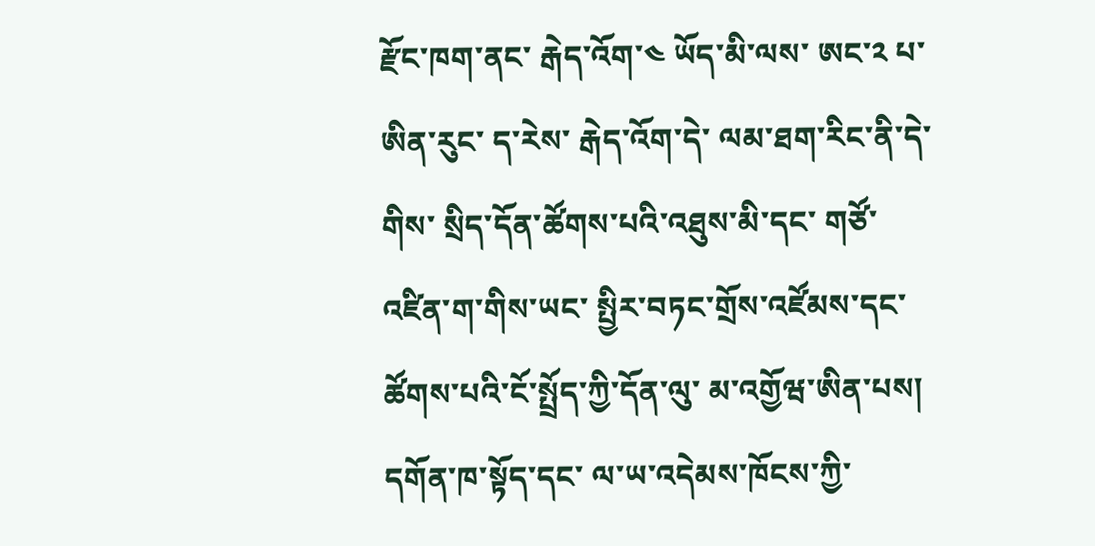རྫོང་ཁག་ནང་ རྒེད་འོག་༤ ཡོད་མི་ལས་ ཨང་༢ པ་ཨིན་རུང་ ད་རེས་ རྒེད་འོག་དེ་ ལམ་ཐག་རིང་ནི་དེ་གིས་ སྲིད་དོན་ཚོགས་པའི་འཐུས་མི་དང་ གཙོ་འཛིན་ག་གིས་ཡང་ སྤྱིར་བཏང་གྲོས་འཛོམས་དང་ ཚོགས་པའི་ངོ་སྤྲོད་ཀྱི་དོན་ལུ་ མ་འགྱོཝ་ཨིན་པས།
དགོན་ཁ་སྟོད་དང་ ལ་ཡ་འདེམས་ཁོངས་ཀྱི་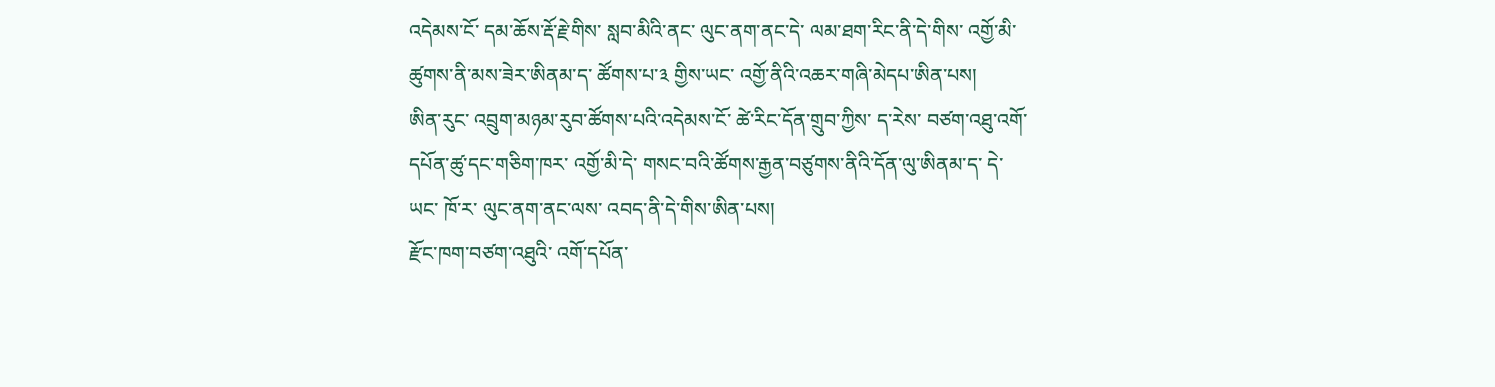འདེམས་ངོ་ དམ་ཆོས་རྡོ་རྗེ་གིས་ སླབ་མིའི་ནང་ ལུང་ནག་ནང་དེ་ ལམ་ཐག་རིང་ནི་དེ་གིས་ འགྱོ་མི་ཚུགས་ནི་མས་ཟེར་ཨིནམ་ད་ ཚོགས་པ་༣ གྱིས་ཡང་ འགྱོ་ནིའི་འཆར་གཞི་མེདཔ་ཨིན་པས།
ཨིན་རུང་ འབྲུག་མཉམ་རུབ་ཚོགས་པའི་འདེམས་ངོ་ ཚེ་རིང་དོན་གྲུབ་ཀྱིས་ ད་རེས་ བཙག་འཐུ་འགོ་དཔོན་ཚུ་དང་གཅིག་ཁར་ འགྱོ་མི་དེ་ གསང་བའི་ཚོགས་རྒྱན་བཙུགས་ནིའི་དོན་ལུ་ཨིནམ་ད་ དེ་ཡང་ ཁོ་ར་ ལུང་ནག་ནང་ལས་ འབད་ནི་དེ་གིས་ཨིན་པས།
རྫོང་ཁག་བཙག་འཐུའི་ འགོ་དཔོན་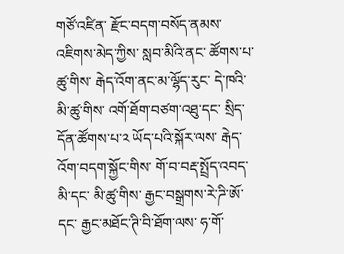གཙོ་འཛིན་ རྫོང་བདག་བསོད་ནམས་འཇིགས་མེད་ཀྱིས་ སླབ་མིའི་ནང་ ཚོགས་པ་ཚུ་གིས་ རྒེད་འོག་ནང་མ་ལྷོད་རུང་ དེ་ཁའི་མི་ཚུ་གིས་ འགོ་ཐོག་བཙག་འཐུ་དང་ སྲིད་དོན་ཚོགས་པ་༢ ཡོད་པའི་སྐོར་ལས་ རྒེད་འོག་བདག་སྐྱོང་གིས་ གོ་བ་བརྡ་སྤྲོད་འབད་མི་དང་ མི་ཚུ་གིས་ རྒྱང་བསྒྲགས་རེ་ཌི་ཨོ་དང་ རྒྱང་མཐོང་ཊི་བི་ཐོག་ལས་ ཧ་གོ་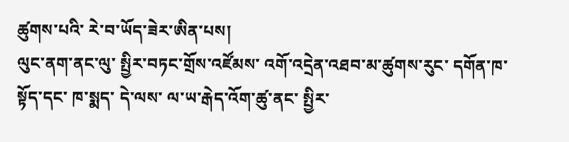ཚུགས་པའི་ རེ་བ་ཡོད་ཟེར་ཨིན་པས།
ལུང་ནག་ནང་ལུ་ སྤྱིར་བཏང་གྲོས་འཛོམས་ འགོ་འདྲེན་འཐབ་མ་ཚུགས་རུང་ དགོན་ཁ་སྟོད་དང་ ཁ་སྨད་ དེ་ལས་ ལ་ཡ་རྒེད་འོག་ཚུ་ནང་ སྤྱིར་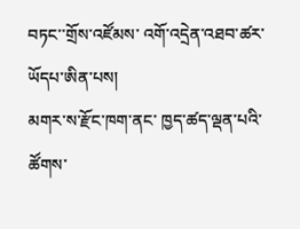བཏང་་གྲོས་འཛོམས་ འགོ་འདྲེན་འཐབ་ཚར་ཡོདཔ་ཨིན་པས།
མགར་ས་རྫོང་ཁག་ནང་ ཁྱད་ཚད་ལྡན་པའི་ ཚོགས་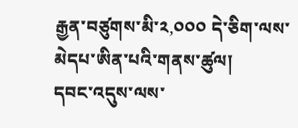རྒྱན་བཙུགས་མི་༢,༠༠༠ དེ་ཅིག་ལས་ མེདཔ་ཨིན་པའི་གནས་ཚུལ།
དབང་འདུས་ལས་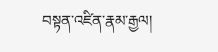བསྟན་འཛིན་རྣམ་རྒྱལ།